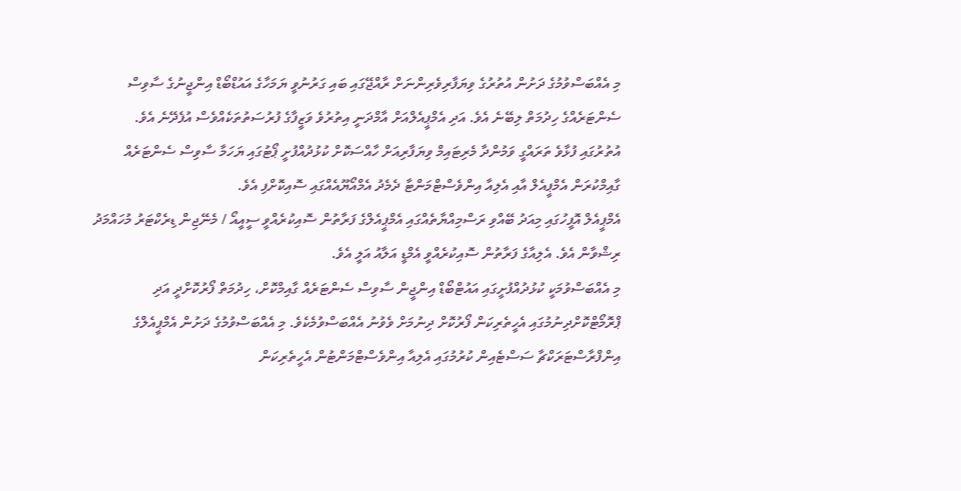މި އެއްބަސްވުމުގެ ދަށުން އުތުރުގެ ވިޔަފާރިވެރިންނަށް ރާއްޖޭގައި ބައި ގަރުނުވީ ޔަމަހާގެ އައުޑްބޯޑް އިންޖީނުގެ ސާވިސް ސެންޓަރެއްގެ ހިދުމަތް ލިބޭނެ އެވެ. އަދި އެމްޕީއެލްއަށް އާމްދަނީ އިތުރުވެ ވަޒީފާގެ ފުރުސަތުތަކެއްވެސް އުފެދޭނެ އެވެ.
އުތުރުގައި ފުޅާވެ ތަރައްގީ ވަމުންދާ މެރިޓައިމް ވިޔަފާރިއަށް ހާއްސަކޮށް ކުޅުދުއްފުށީ ޕޯޓުގައި ޔަހަމާ ސާވިސް ސެންޓަރެއް ގާއިމްކުރަން އެމްޕީއެލް އާއި އެލިއާ އިންވެސްޓްމަންޓާ ދެމެދު އެމްއޯޔޫއެއްގައި ސޮއިކޮށްފި އެވެ.
އެމްޕީއެލް އޮފީހުގައި މިއަދު ބޭއްވި ރަސްމިއްޔާތެއްގައި އެމްޕީއެލްގެ ފަރާތުން ސޮއިކުރެއްވީ ސީއީއޯ / މެނޭޖިން ޑިރެކްޓަރު މުހައްމަދު ރިޝްވާން އެވެ. އެލިއާގެ ފަރާތުން ސޮއިކުރެއްވީ އެމްޑީ އަލާއު އަލީ އެވެ.
މި އެއްބަސްވުމަކީ ކުޅުދުއްފުށީގައި އައުޓްބޯޑް އިންޖީން ސާވިސް ސެންޓަރެއް ގާއިމްކޮށް، ހިދުމަތް ފޯރުކޮށްދީ އަދި ޕްރޮމޯޓްކޮށްދިނުމުގައި އެހީތެރިކަން ފޯރުކޮށް ދިނުމަށް ވެވުނު އެއްބަސްވުމެކެވެ. މި އެއްބަސްވުމުގެ ދަށުން އެމްޕީއެލްގެ އިންފްރާސްޓަރަކްޗާ ސަސްޓެއިން ކުރުމުގައި އެލިއާ އިންވެސްޓްމަންޓުން އެހީތެރިކަން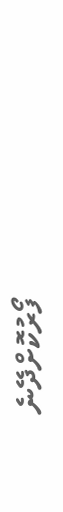ފޯރުކޮށްދޭނެ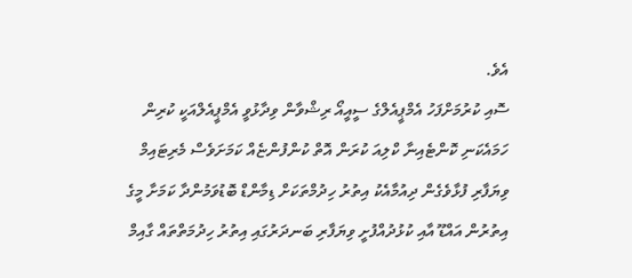އެވެ.
ސޮއި ކުރުމަށްފަހު އެމްޕީއެލްގެ ސީއީއޯ ރިޝްވާން ވިދާޅުވީ އެމްޕީއެލްއަކީ ކުރިން ހަމައެކަނި ކޮންޓެއިނާ ކްލިއަ ކުރަން އޮތް ކުންފުންޏެއް ކަމަށަވެސް މެރިޓައިމް ވިޔަފާރި ފުޅާވެގެން ދިއުމާއެކު އިތުރު ހިދުމްތަކަށް ޑިމާންޑް ބޮޑުވަމުންދާ ކަމަށާ މީގެ އިތުރުން އައްޑޫ އާއި ކުޅުދުއްފުށީ ވިޔަފާރި ބަނދަރުގައި އިތުރު ހިދުމަތްތައް ގާއިމް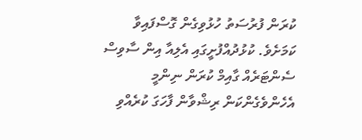ކުރަން ފުރުސަތު ހުޅުވިގެން ގޮސްފައިވާ ކަމަށެވެ. ކުޅުދުއްފުށީގައި އެލިއާ އިން ސާވިސް ސެންޓަރެއް ގާއިމް ކުރަން ނިންމީ އެހެންވެގެންކަން ރިޝްވާން ފާހަގަ ކުރެއްވި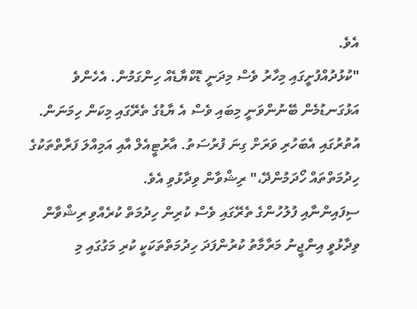އެވެ.
"ކުޅުދުއްފުށީގައި މިހާރު ވެސް މިދަނީ ޑޮކްޔާޑެއް ހިންގަމުން. އެހެންވެ އަޅުގަނޑުމެން ބޭނުންވަނީ މިބައި ވެސް އެ ޔާޑުގެ ތެރޭގައި މިކަން ހިމަނަން. އުތުރުގައި އެބަހުރި ވަރަށް ގިނަ ފުރުސަތު. އާރުޓީއެލް އާއި އަމިއްލަ ފަރާތްތަކުގެ ހިދުމަތްތައް ހޯދަމުންދޭ،" ރިޝްވާން ވިދާޅުވި އެވެ.
ސިފައިންނާއި ފުލުހުންގެ ތެރޭގައި ވެސް ކުރިން ހިދުމަތް ކުރެއްވި ރިޝްވާން ވިދާޅުވީ އިންޖީނު މަރާމާތު ކުރުންފަދަ ހިދުމަތްތަކަކީ ކުރި މަގުގައި މި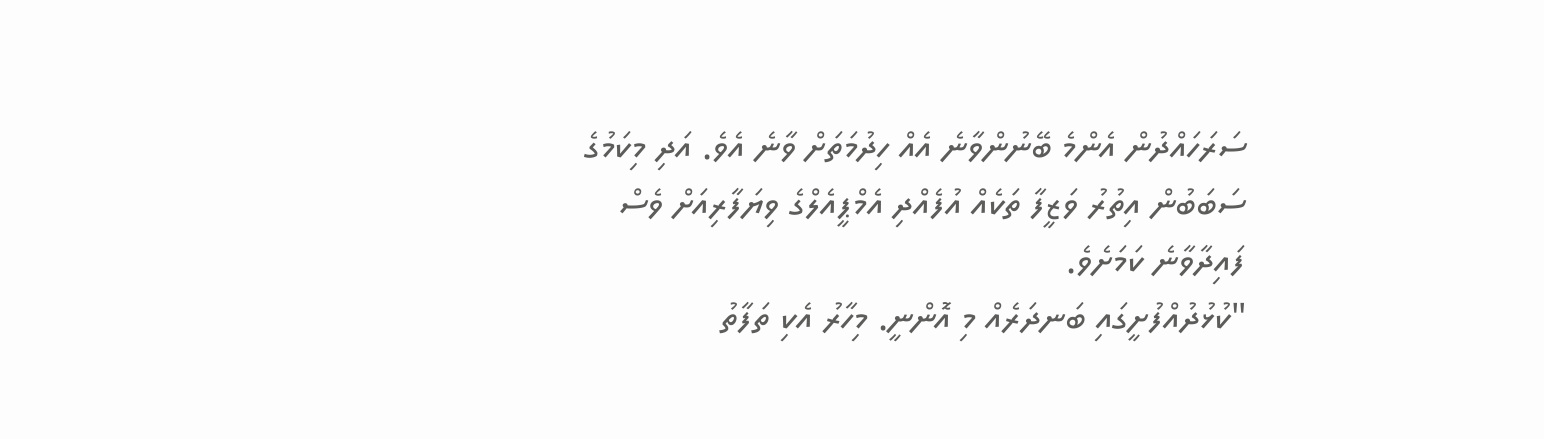ސަރަހައްދުން އެންމެ ބޭނުންވާނެ އެއް ހިދުމަތަށް ވާނެ އެވެ. އަދި މިކަމުގެ ސަބަބުން އިތުރު ވަޒީފާ ތަކެއް އުފެއްދި އެމްޕީއެލްގެ ވިޔަފާރިއަށް ވެސް ފައިދާވާނެ ކަމަށެވެ.
"ކުޅުދުއްފުށީގައި ބަނދަރެއް މި އޮންނީ. މިހާރު އެކި ތަފާތު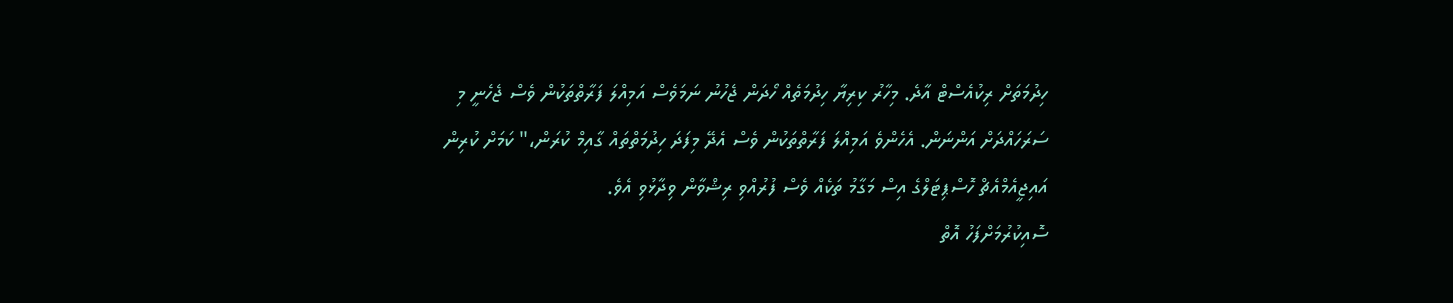ހިދުމަތަށް ރިކުއެސްޓް އާދެ. މިހާރު ކިރިޔާ ހިދުމަތެއް ހޯދަން ޖެހުނު ނަމަވެސް އަމިއްލަ ފަރާތްތަކުން ވެސް ޖެހެނީ މި ސަރަހައްދަށް އަންނަން. އެހެންވެ އަމިއްލަ ފަރާތްތަކުން ވެސް އެދޭ މިފަދަ ހިދުމަތްތައް ގާއިމް ކުރަން،" ކަމަށް ކުރިން އައިޖީއެމްއެޗް ހޮސްޕިޓަލްގެ އިސް މަގާމު ތަކެއް ވެސް ފުރުއްވި ރިޝްވާން ވިދާޅުވި އެވެ.
ސޮއިކުރުމަށްފަހު އޮތް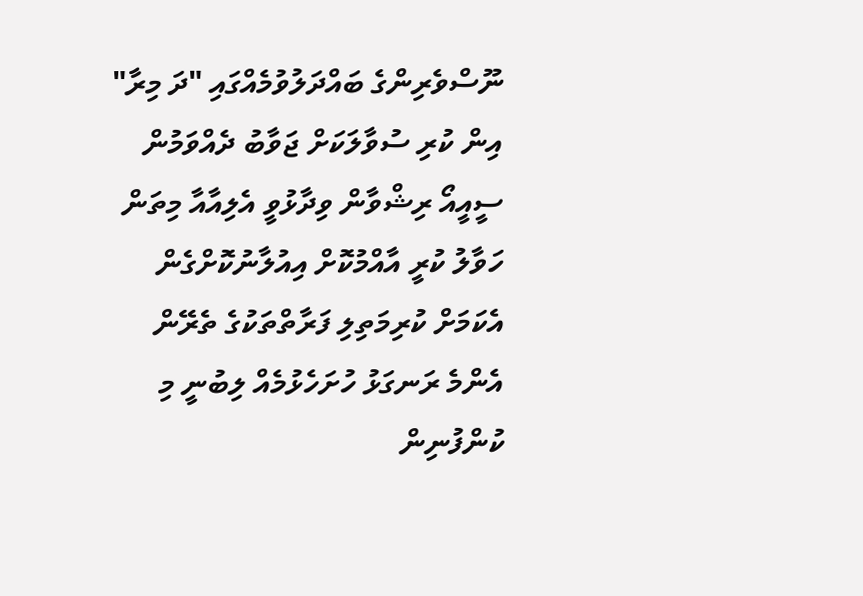ނޫސްވެރިންގެ ބައްދަލުވުމެއްގައި "ދަ މިރާ" އިން ކުރި ސުވާލަކަށް ޖަވާބު ދެއްވަމުން ސީއީއޯ ރިޝްވާން ވިދާޅުވީ އެލިއާއާ މިތަން ހަވާލު ކުރީ އާއްމުކޮށް އިއުލާނުކޮށްގެން އެކަމަށް ކުރިމަތިލި ފަރާތްތަކުގެ ތެރޭން އެންމެ ރަނގަޅު ހުށަހެޅުމެއް ލިބުނީ މި ކުންފުނިން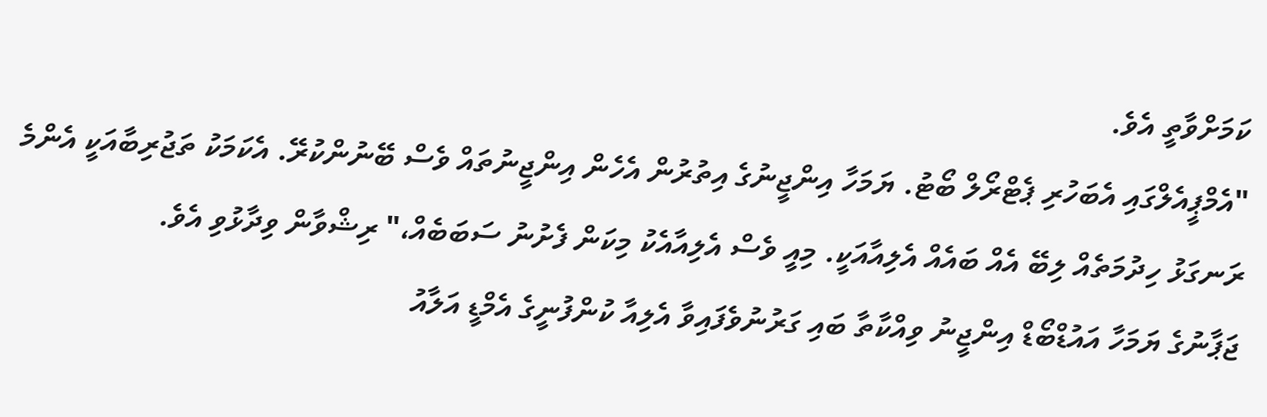ކަމަށްވާތީ އެވެ.
"އެމްޕީއެލްގައި އެބަހުރި ޕެޓްރޯލް ބޯޓު. ޔަމަހާ އިންޖީނުގެ އިތުރުން އެހެން އިންޖީނުތައް ވެސް ބޭނުންކުރޭ. އެކަމަކު ތަޖުރިބާއަކީ އެންމެ ރަނގަޅު ހިދުމަތެއް ލިބޭ އެއް ބައެއް އެލިއާއަކީ. މިއީ ވެސް އެލިއާއެކު މިކަން ފެށުނު ސަބަބެއް،" ރިޝްވާން ވިދާޅުވި އެވެ.
ޖަޕާނުގެ ޔަމަހާ އައުޑްބޯޑް އިންޖީނު ވިއްކާތާ ބައި ގަރުނުވެފައިވާ އެލިއާ ކުންފުނީގެ އެމްޑީ އަލާއު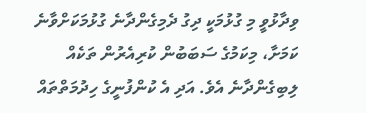ވިދާޅުވީ މި ގުޅުމަކީ ދިގު ދެމިގެންދާނެ ގުޅުމަކަށްވާނެ ކަމަށާ، މިކަމުގެ ސަބަބުން ކުރިއެރުން ތަކެއް ލިބިގެންދާނެ އެވެ. އަދި އެ ކުންފުނީގެ ހިދުމަތްތައް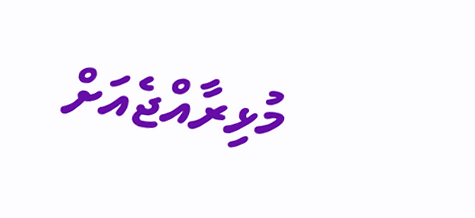މުޅިރާއްޖެއަށް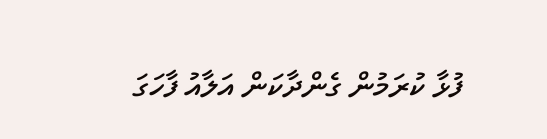ފުޅާ ކުރަމުން ގެންދާކަން އަލާއު ފާހަގަ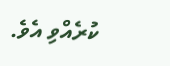ކުރެއްވި އެވެ.